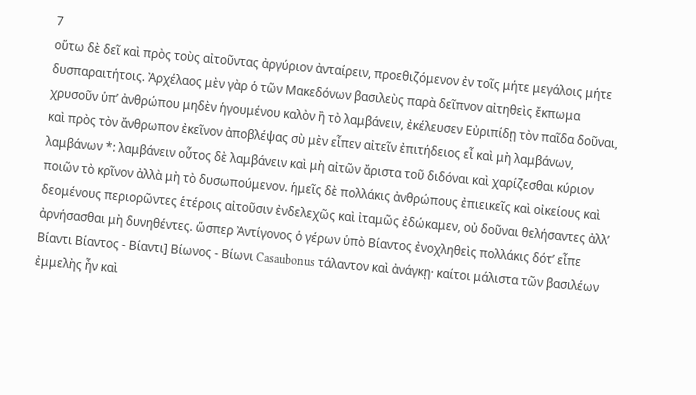7
οὕτω δὲ δεῖ καὶ πρὸς τοὺς αἰτοῦντας ἀργύριον ἀνταίρειν, προεθιζόμενον ἐν τοῖς μήτε μεγάλοις μήτε δυσπαραιτήτοις. Ἀρχέλαος μὲν γὰρ ὁ τῶν Μακεδόνων βασιλεὺς παρὰ δεῖπνον αἰτηθεὶς ἔκπωμα χρυσοῦν ὑπʼ ἀνθρώπου μηδὲν ἡγουμένου καλὸν ἢ τὸ λαμβάνειν, ἐκέλευσεν Εὐριπίδῃ τὸν παῖδα δοῦναι, καὶ πρὸς τὸν ἄνθρωπον ἐκεῖνον ἀποβλέψας σὺ μὲν εἶπεν αἰτεῖν ἐπιτήδειος εἶ καὶ μὴ λαμβάνων, λαμβάνων *: λαμβάνειν οὗτος δὲ λαμβάνειν καὶ μὴ αἰτῶν ἄριστα τοῦ διδόναι καὶ χαρίζεσθαι κύριον ποιῶν τὸ κρῖνον ἀλλὰ μὴ τὸ δυσωπούμενον. ἡμεῖς δὲ πολλάκις ἀνθρώπους ἐπιεικεῖς καὶ οἰκείους καὶ δεομένους περιορῶντες ἑτέροις αἰτοῦσιν ἐνδελεχῶς καὶ ἰταμῶς ἐδώκαμεν, οὐ δοῦναι θελήσαντες ἀλλʼ ἀρνήσασθαι μὴ δυνηθέντες. ὥσπερ Ἀντίγονος ὁ γέρων ὑπὸ Βίαντος ἐνοχληθεὶς πολλάκις δότʼ εἶπε Βίαντι Βίαντος - Βίαντι] Βίωνος - Βίωνι Casaubonus τάλαντον καὶ ἀνάγκῃ· καίτοι μάλιστα τῶν βασιλέων ἐμμελὴς ἦν καὶ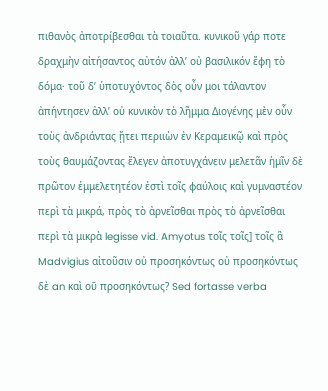πιθανὸς ἀποτρίβεσθαι τὰ τοιαῦτα. κυνικοῦ γάρ ποτε δραχμὴν αἰτήσαντος αὐτόν ἀλλʼ οὐ βασιλικόν ἔφη τὸ δόμα· τοῦ δʼ ὑποτυχόντος δὸς οὖν μοι τάλαντον ἀπήντησεν ἀλλʼ οὐ κυνικὸν τὸ λῆμμα Διογένης μὲν οὖν τοὺς ἀνδριάντας ᾔτει περιιὼν ἐν Κεραμεικῷ καὶ πρὸς τοὺς θαυμάζοντας ἔλεγεν ἀποτυγχάνειν μελετᾶν ἡμῖν δὲ πρῶτον ἐμμελετητέον ἐστὶ τοῖς φαύλοις καὶ γυμναστέον περὶ τὰ μικρά, πρὸς τὸ ἀρνεῖσθαι πρὸς τὸ ἀρνεῖσθαι περὶ τὰ μικρὰ legisse vid. Amyotus τοῖς τοῖς] τοῖς ἃ Madvigius αἰτοῦσιν οὐ προσηκόντως οὐ προσηκόντως δὲ an καὶ οῡ προσηκόντως? Sed fortasse verba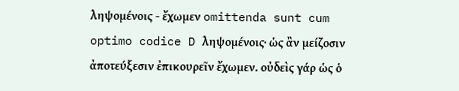ληψομένοις - ἔχωμεν omittenda sunt cum optimo codice D ληψομένοις· ὡς ἂν μείζοσιν ἀποτεύξεσιν ἐπικουρεῖν ἔχωμεν. οὐδεὶς γάρ ὡς ὁ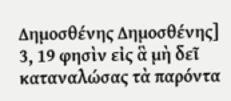Δημοσθένης Δημοσθένης] 3, 19 φησὶν εἰς ἃ μὴ δεῖ καταναλώσας τὰ παρόντα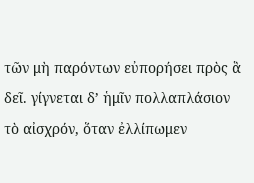τῶν μὴ παρόντων εὐπορήσει πρὸς ἃ δεῖ. γίγνεται δʼ ἡμῖν πολλαπλάσιον τὸ αἰσχρόν, ὅταν ἐλλίπωμεν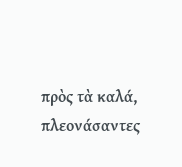πρὸς τὰ καλά, πλεονάσαντες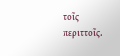τοῖς περιττοῖς.